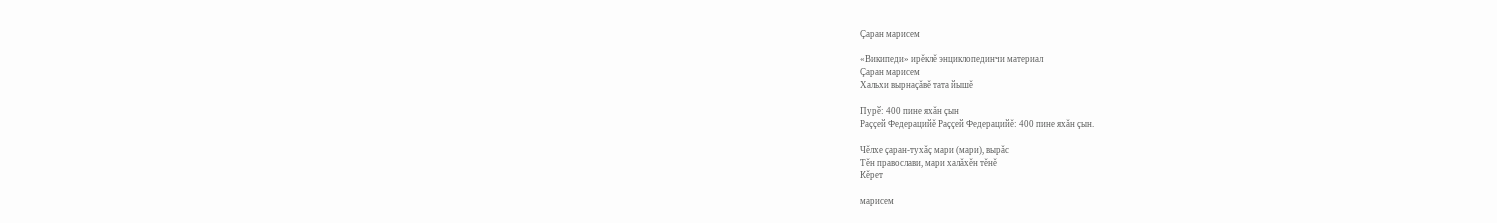Çаран марисем

«Википеди» ирĕклĕ энциклопединчи материал
Çаран марисем
Хальхи вырнаçăвĕ тата йышĕ

Пурӗ: 400 пине яхăн çын
Раççей Федерацийĕ Раççей Федерацийĕ: 400 пине яхăн çын.

Чĕлхе çаран-тухăç мари (мари), вырăс
Тĕн православи, мари халăхĕн тĕнĕ
Кĕрет

марисем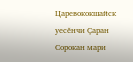Царевококшайск уесĕнчи Çаран Сорокан мари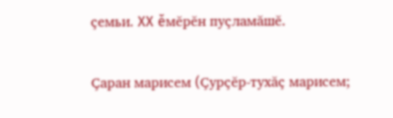çемьи. XX ĕмĕрĕн пуçламăшĕ.

Çаран марисем (Çурçĕр-тухăç марисем;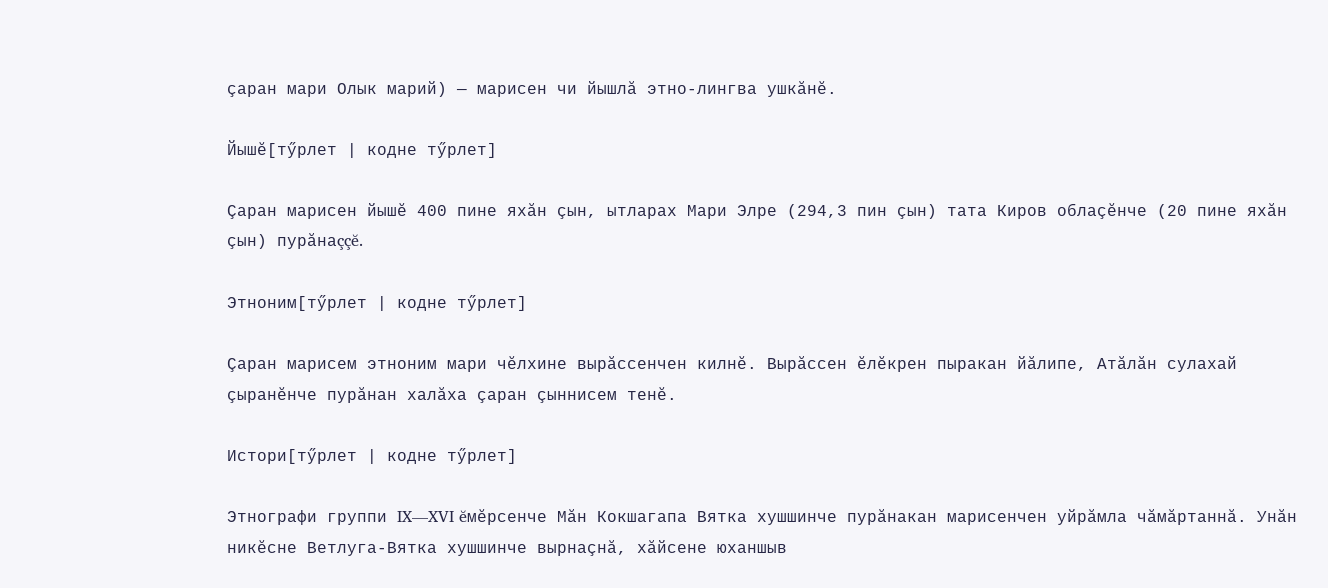çаран мари Олык марий) — марисен чи йышлă этно-лингва ушкăнĕ.

Йышĕ[тӳрлет | кодне тӳрлет]

Çаран марисен йышĕ 400 пине яхăн çын, ытларах Мари Элре (294,3 пин çын) тата Киров облаçĕнче (20 пине яхăн çын) пурăнаççĕ.

Этноним[тӳрлет | кодне тӳрлет]

Çаран марисем этноним мари чĕлхине вырăссенчен килнĕ. Вырăссен ĕлĕкрен пыракан йăлипе, Атăлăн сулахай çыранĕнче пурăнан халăха çаран çыннисем тенĕ.

Истори[тӳрлет | кодне тӳрлет]

Этнографи группи IX—XVI ĕмĕрсенче Мăн Кокшагапа Вятка хушшинче пурăнакан марисенчен уйрăмла чăмăртаннă. Унăн никĕсне Ветлуга-Вятка хушшинче вырнаçнă, хăйсене юханшыв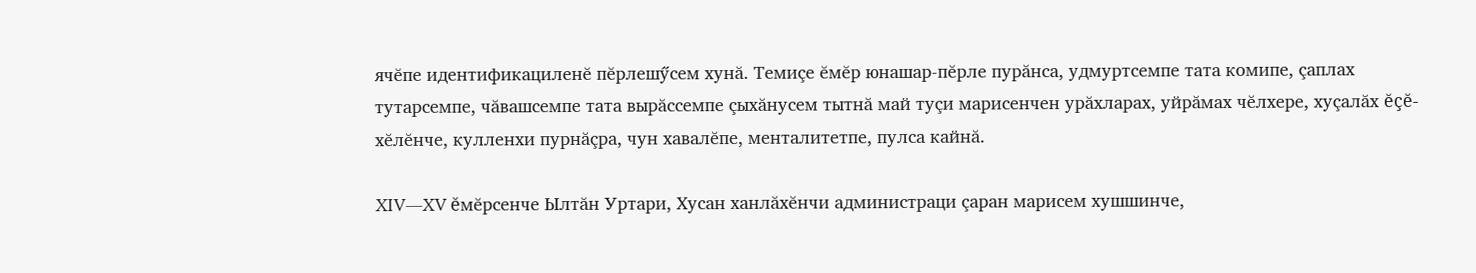ячĕпе идентификациленĕ пĕрлешӳсем хунă. Темиçе ĕмĕр юнашар-пĕрле пурăнса, удмуртсемпе тата комипе, çаплах тутарсемпе, чăвашсемпе тата вырăссемпе çыхăнусем тытнă май туçи марисенчен урăхларах, уйрăмах чĕлхере, хуçалăх ĕçĕ-хĕлĕнче, кулленхи пурнăçра, чун хавалĕпе, менталитетпе, пулса кайнă.

XIV—XV ĕмĕрсенче Ылтăн Уртари, Хусан ханлăхĕнчи администраци çаран марисем хушшинче,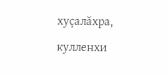хуçалăхра, кулленхи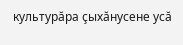культурăра çыхăнусене усă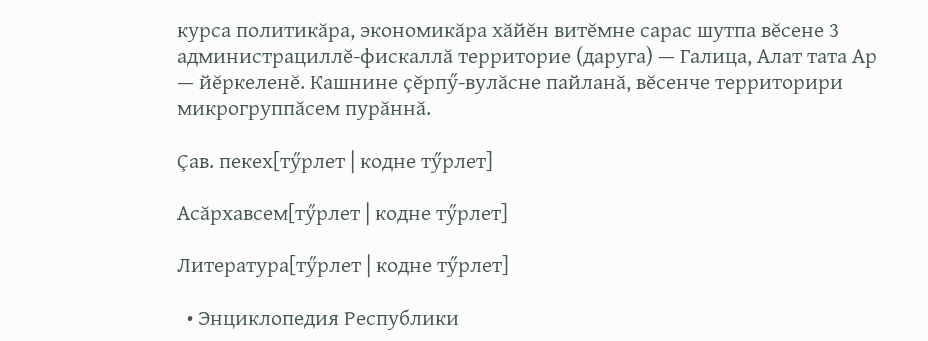курса политикăра, экономикăра хăйĕн витĕмне сарас шутпа вĕсене 3 администрациллĕ-фискаллă территорие (даруга) — Галица, Алат тата Ар — йĕркеленĕ. Кашнине çĕрпӳ-вулăсне пайланă, вĕсенче территорири микрогруппăсем пурăннă.

Çав. пекех[тӳрлет | кодне тӳрлет]

Асăрхавсем[тӳрлет | кодне тӳрлет]

Литература[тӳрлет | кодне тӳрлет]

  • Энциклопедия Республики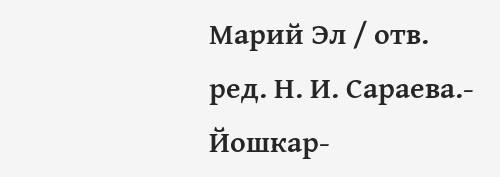Марий Эл / отв. ред. Н. И. Сараева.- Йошкар-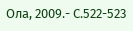Ола, 2009.- С.522-523